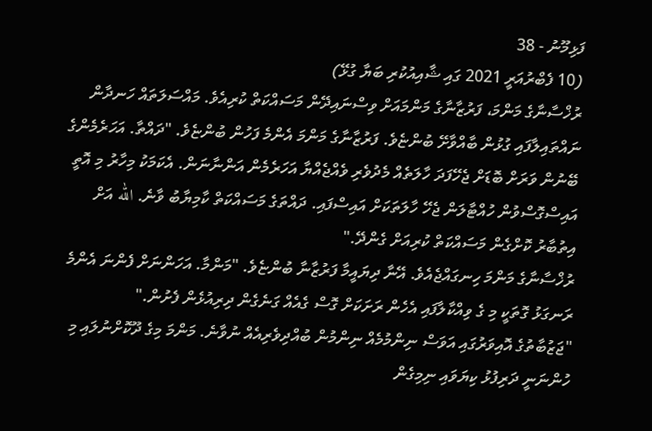ފަޅިމޫނު - 38
(10 ފެބްރުއަރީ 2021 ގައި ޝާއިއުކުރި ބަޔާ ގުޅޭ)
ރުޚްސާނާގެ މަންމަ، ފަރުޒާނާގެ މަންމައަށް ވިސްނައިދޭން މަސައްކަތް ކުރިއެވެ. މައްސަލަތައް ހަނދާން ނައްތައިލާފައި ގުޅުން ބާއްވާށޭ ބުންޏެވެ. ފަރުޒާނާގެ މަންމަ އެންމެ ފަހުން ބުންޏެވެ. "ދައްތާ. އަހަރެމެންގެ ބޭނުން ވަރަށް ބޮޑަށް ޖެހޭފަދަ ހާލަތެއް މެދުވެރި ވެއްޖެއްޔާ އަހަރެމެން އަންނާނަން. އެކަމަކު މިހާރު މި އޮތީ އައިސްގޮސްވުން ހުއްޓާލަން ޖެހޭ ހާލަތަކަށް އައިސްފައި. ދައްތަގެ މަސައްކަތް ކާމިޔާބު ވާނެ. الله އަށް އިތުބާރު ކޮށްގެން މަސައްކަތް ކުރިއަށް ގެންދޭ."
ރުޚްސާނާގެ މަންމަ ހިނގައްޖެއެވެ. އޭނާ ދިޔައީމާ ފަރުޒާނާ ބުންޏެވެ. "މަންމާ. އަހަންނަށް ފެންނަ އެންމެ ރަނގަޅު ގޮތަކީ މި ގެ ވިއްކާލާފައި އެހެން ރަށަކަށް ގޮސް ގެއެއް ގަނެގެން ދިރިއުޅެން ފެށުން."
"ޖަޒުބާތުގެ އޮއިވަރުގައި އަވަސް ނިންމުމެއް ނިންމުން ބުއްދިވެރިއެއް ނުވާނެ. މަންމަ މިގެ ދޫކޮށްނުލައި މި ހުންނަނީ ދަރިފުޅު ކިޔަވައި ނިމިގެން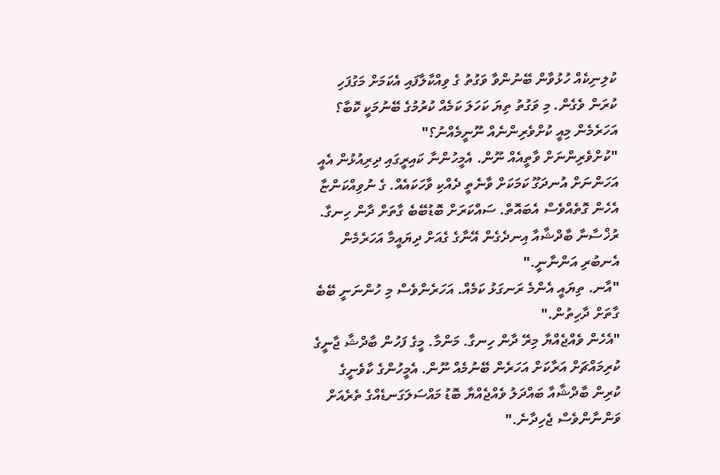ކުލިނިކެއް ހުޅުވާން ބޭނުންވާ ވަގުތު ގެ ވިއްކާލާފައި އެކަމަށް މަގުފަހި ކުރަން ވެގެން. މި ވަގުތު ތިޔަ ކަހަލަ ކަމެއް ކުރުމުގެ ބޭނުމަކީ ކޮބާ؟ އަހަރެމެން މިއީ ކުށްވެރިންނެއް ނޫނީމެއްނު؟"
"ކުށްވެރިންނަށް ވާތީއެއް ނޫން. އެމީހުންނާ ކައިރީގައި ދިރިއުޅުން އެއީ އަހަންނަށް އުނދަގޫ ކަމަކަށް ވާނެތީ ދެއްކި ވާހަކައެއް. ގެ ނުވިއްކަންޏާ އެހެން ގޮތެއްވެސް އެބައޮތް. ސައްކަރަށް ބޮޑުބޭބެ ގާތަށް ދާން ހިނގާ. ރުޚްސާނާ ބާދްޝާއާ އިނދެގެން އޭނާގެ ގެއަށް ދިޔައީމާ އަހަރެމެން އެނބުރި އަންނާނީ."
"އާނ. ތިޔައީ އެންމެ ރަނގަޅު ކަމެއް. އަހަރެންވެސް މި ހުންނަނީ ބޭބެ ގާތަށް ދާހިތުން."
"އެހެން ވެއްޖެއްޔާ މިރޭ ދާން ހިނގާ. މަންމާ. މީގެ ފަހުން ބާދްޝާ ޖާނީގެ ކުރިމައްޗަށް އަރާކަށް އަހަރެން ބޭނުމެއް ނޫން. އެމީހުންގެ ކާވެނީގެ ކުރިން ބާދްޝާއާ ބައްދަލު ވެއްޖެއްޔާ ބޮޑު މައްސަލަގަނޑެއްގެ ތެރެއަށް ވަންނާންވެސް ޖެހިދާނެ."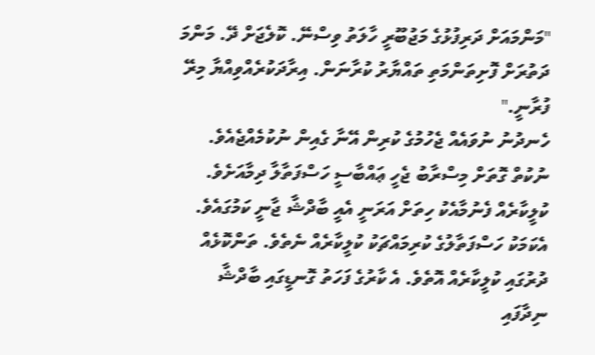"މަންމައަށް ދަރިފުޅުގެ މަޖުބޫރީ ހާލަތު ވިސްނޭ. ކޮލެޖަށް ދޭ. މަންމަ ދަތުރަށް ފޮށިތަންމަތި ތައްޔާރު ކުރާނަން. އިރާދަކުރެއްވިއްޔާ މިރޭ ފުރާނީ."
ހެނދުނު ނުވައެއް ޖެހުމުގެ ކުރިން އޭނާ ގެއިން ނުކުމެއްޖެއެވެ. ނުކުތް ގޮތަށް މިސްރާބު ޖެހީ ޢައްބާސީ ހަސްފަތާލާ ދިމާއަށެވެ. ކުލީކާރެއް ފެނުމާއެކު ހިތަށް އަރަނީ އެއީ ބާދްޝާ ޖާނީ ކަމުގައެވެ. އެކަމަކު ހަސްފަތާލުގެ ކުރިމައްޗަކު ކުލީކާރެއް ނެތެވެ. ތަންކޮޅެއް ދުރުގައި ކުލީކާރެއް އޮތެވެ. އެ ކާރުގެ ފަހަތު ގޮނޑީގައި ބާދްޝާ ނިދާފައި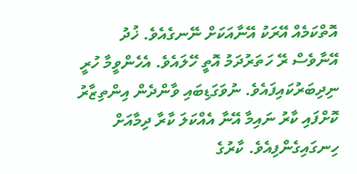އޮތްކަމެއް އޭރަކު އޭނާއަކަށް ނޭނގެއެވެ. ޚުދު އޭނާވެސް ރޭ ހަތަރުދަމު އޮތީ ހޭލައެވެ. އެހެންވީމާ ހުރީ ނިދިބަރުކައިފައެވެ. ނުވަގަޑިބައި ވާންދެން އިންތިޒާރު ކޮށްފައި ކާރު ނައިމާ އޭނާ އެއްކަލަ ކާރާ ދިމާއަށް ހިނގައިގެންފިއެވެ. ކާރުގެ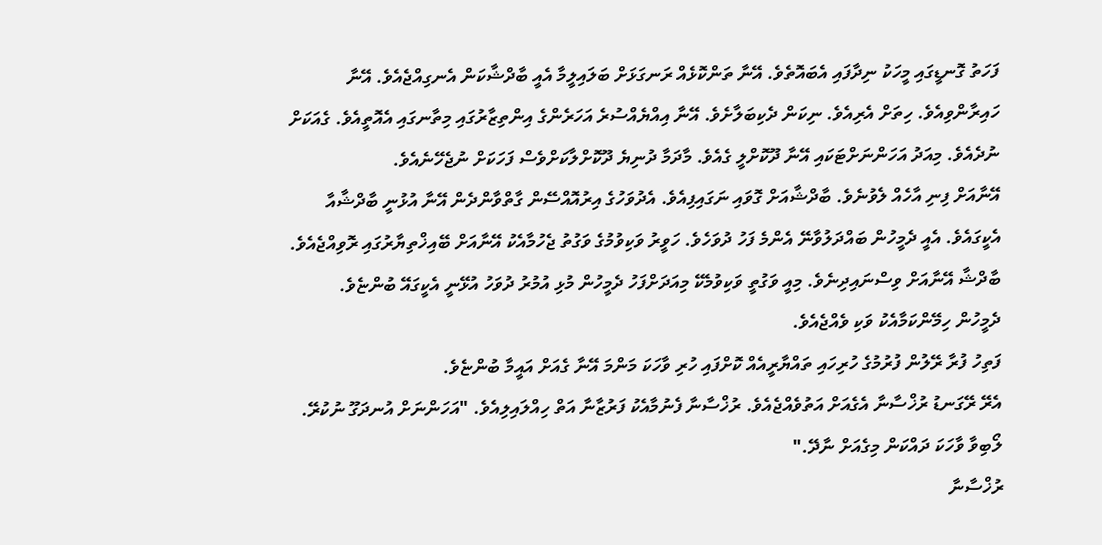ފަހަތު ގޮނޑީގައި މީހަކު ނިދާފައި އެބައޮތެވެ. އޭނާ ތަންކޮޅެއް ރަނގަޅަށް ބަލައިލީމާ އެއީ ބާދްޝާކަން އެނގިއްޖެއެވެ. އޭނާ ހައިރާންވިއެވެ. ހިތަށް އެރިއެވެ. ނިކަން ދެކިބަލާށެވެ. އޭނާ އިއްޔެއްސުރެ އަހަރެންގެ އިންތިޒާރުގައި މިތާނގައި އެއޮތީއެވެ. ގެއަކަށް ނުދެއެވެ. މިއަދު އަހަންނަށްޓަކައި އޭނާ ދޫކޮށްލީ ގެއެވެ. މާދަމާ ދުނިޔެ ދޫކޮށްލާކަށްވެސް ފަހަކަށް ނުޖެހޭނެއެވެ.
އޭނާއަށް ފިނި އާހެއް ލެވުނެވެ. ބާދްޝާއަށް ގޮވައި ނަގައިފިއެވެ. އެދުވަހުގެ އިރުއޮއްސޭން ގާތްވާންދެން އޭނާ އުޅުނީ ބާދްޝާއާ އެކީގައެވެ. އެއީ ދެމީހުން ބައްދަލުވާނޭ އެންމެ ފަހު ދުވަހެވެ. ހަވީރު ވަކިވުމުގެ ވަގުތު ޖެހުމާއެކު އޭނާއަށް ބޭއިޚްތިޔާރުގައި ރޮވިއްޖެއެވެ. ބާދްޝާ އޭނާއަށް ވިސްނައިދިނެވެ. މިއީ ވަގުތީ ވަކިވުމެކޭ މިއަދަށްފަހު ދެމީހުން މުޅި އުމުރު ދުވަހު އުޅޭނީ އެކީގައޭ ބުންޏެވެ.
ދެމީހުން ހިމޭންކަމާއެކު ވަކި ވެއްޖެއެވެ.
ފަތިހު ފުރާ ރޭލުން ފުރުމުގެ ހުރިހައި ތައްޔާރީއެއް ކޮށްފައި ހުރި ވާހަކަ މަންމަ އޭނާ ގެއަށް އައީމާ ބުންޏެވެ.
އެރޭ ރޭގަނޑު ރުޚްސާނާ އެގެއަށް އަތުވެއްޖެއެވެ. ރުޚްސާނާ ފެނުމާއެކު ފަރުޒާނާ އަތް ހިއްލައިލިއެވެ. "އަހަންނަށް އުނދަގޫ ނުކުރޭ. ލޯބިވާ ވާހަކަ ދައްކަން މިގެއަށް ނާދޭ."
ރުޚްސާނާ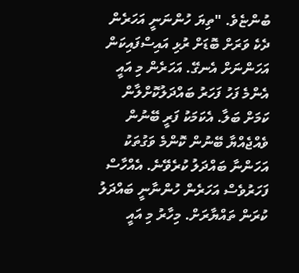ބުންޏެވެ. "ތިޔަ ހުންނަނީ އަހަރެން ދެކެ ވަރަށް ބޮޑަށް ރުޅި އައިސްފައިކަން އަހަންނަށް އެނގޭ. އަހަރެން މި އައީ އެންމެ ފަހު ފަހަރު ބައްދަލުކޮށްލާން ކަމަށް ބަލާ. އެކަމަކު ފަރީ ބޭނުން ވެއްޖެއްޔާ ބޭނުން ކޮންމެ ވަގުތަކު އަހަންނާ ބައްދަލު ކުރެވޭނެ. އެއްހާސް ފަހަރުވެސް އަހަރެން ހުންނާނީ ބައްދަލު ކުރަން ތައްޔާރަށް. މިހާރު މި އައީ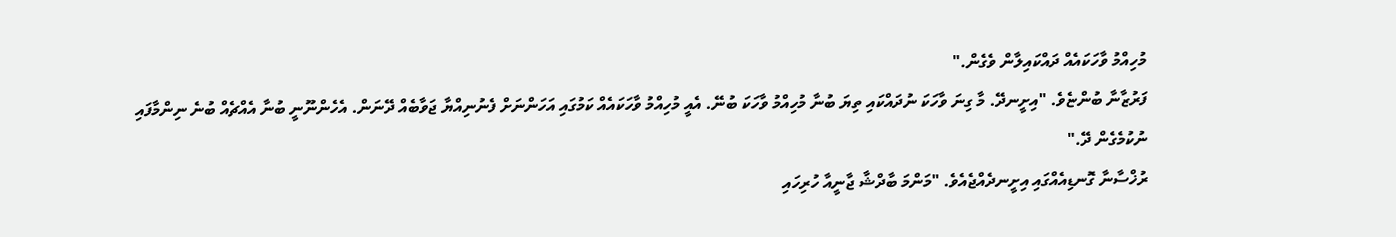މުހިއްމު ވާހަކައެއް ދައްކައިލާން ވެގެން."
ފަރުޒާނާ ބުންޏެވެ. "އިށީނދޭ. މާ ގިނަ ވާހަކަ ނުދައްކައި ތިޔަ ބުނާ މުހިއްމު ވާހަކަ ބުނޭ. އެއީ މުހިއްމު ވާހަކައެއް ކަމުގައި އަހަންނަށް ފެނުނިއްޔާ ޖަވާބެއް ދޭނަން. އެހެންނޫނީ ބުނާ އެއްޗެއް ބުނެ ނިންމާފައި ނުކުމެގެން ދޭ."
ރުޚްސާނާ ގޮނޑިއެއްގައި އިށީނދެއްޖެއެވެ. "މަންމަ ބާދްޝާ ޖާނީއާ ހުރިހައި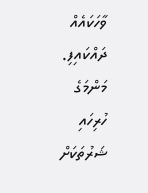ވާހަކައެއް ދައްކައިފި. މަންމަގެ ހުރިހައި ޝަރުތަކަށް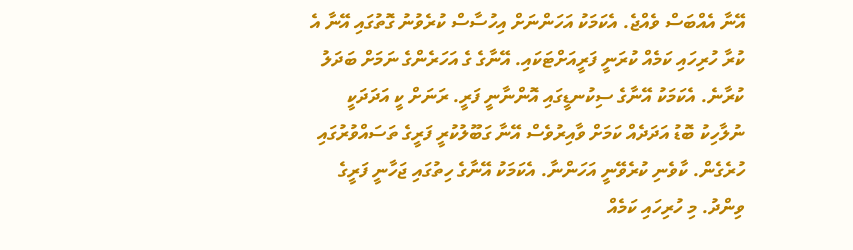އޭނާ އެއްބަސް ވެއްޖެ. އެކަމަކު އަހަންނަށް އިހުސާސް ކުރެވުނު ގޮތުގައި އޭނާ އެ ކުރާ ހުރިހައި ކަމެއް ކުރަނީ ފަރީއަށްޓަކައި. އޭނާގެ ގެ އަހަރެންގެ ނަމަށް ބަދަލު ކުރާނެ. އެކަމަކު އޭނާގެ ސިކުނޑީގައި އޮންނާނީ ފަރީ. ރަނަށް ކީ އަދަދަކީ ނުލާހިކު ބޮޑު އަދަދެއް ކަމަށް ވާއިރުވެސް އޭނާ ގަބޫލުކުރީ ފަރީގެ ތަސައްވުރުގައި ހުރެގެން. ކާވެނި ކުރެވޭނީ އަހަންނާ. އެކަމަކު އޭނާގެ ހިތުގައި ޖަހާނީ ފަރީގެ ވިންދު. މި ހުރިހައި ކަމެއް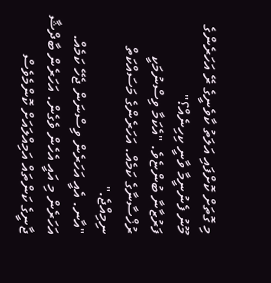މި ގޮތަށް ކޮށްފައި އަލަތު ކާވެނީގެ ރޭ އަހަރެންގެ މޫނު ފެނުނީމާ ވާނީ ކިހިނެއް؟"
ފަރުޒާނާ ބުންޏެވެ. "އެކަމާ ވިސްނުމަކީ ރުޚްސާނާގެ ކަމެއް. އަހަރެންގެ މަސައްކަތް ނިމިއްޖެ."
"އާނ. އެއީ އަހަރެން ވިސްނަން ޖެހޭ ކަމެއް. އަހަރެން މި އައީ އެހެން ވެގެން. އަހަރެން ބާދްޝާ ޖާނީގެ ކަންތައް އަމިއްލައަށް ކޮންމެވެސް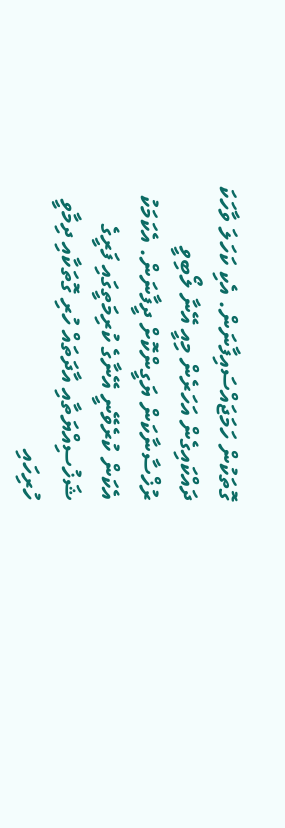ގޮތަކުން ހަމަޖައްސައިފާނަން. އެކި ކަހަލަ ވާހަކަ ދައްކައިގެން އަހަރެން މިއީ އޭނާ ލޯބިވީ ރުޚްސާނާކަން ޔަގީންކޮށް ދީފާނަން. އެކަމަކު އެކަން ކުރެވޭނީ އޭނާގެ ކުރިމަތީގައި ފަރީގެ ޝަޚުސިއްޔަތާއި އާދަތައް ހުރި ގޮތަކާއި ދިމާވީ ހުރިހައި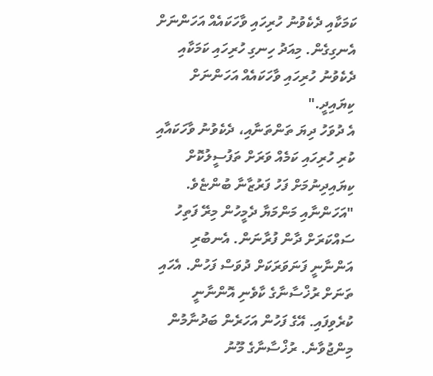ކަމަކާއި ދެކެވުނު ހުރިހައި ވާހަކައެއް އަހަންނަށް އެނގިގެން. މިއަދު ހިނގި ހުރިހައި ކަމަކާއި ދެކެވުނު ހުރިހައި ވާހަކައެއް އަހަންނަށް ކިޔައިދީ."
އެ ދުވަހު ދިޔަ ތަންތަނާއި، ދެކެވުނު ވާހަކައާއި ކުރި ހުރިހައި ކަމެއް ވަރަށް ތަފުސީލުކޮށް ކިޔައިދިނުމަށް ފަހު ފަރުޒާނާ ބުންޏެވެ. "އަހަންނާއި މަންމަޔާ ދެމީހުން މިރޭ ފަތިހު ސައްކަރަށް ދާން ފުރާނަން. އެނބުރި އަންނާނީ ފަނަވަރަކަށް ދުވަސް ފަހުން. އެހައި ތަނަށް ރުޚްސާނާގެ ކާވެނި އޮންނާނީ ކުރެވިފައި. އޭގެ ފަހުން އަހަރެން ބަދުނާމުން މިންޖުވާނެ. ރުޚްސާނާގެ މޫނު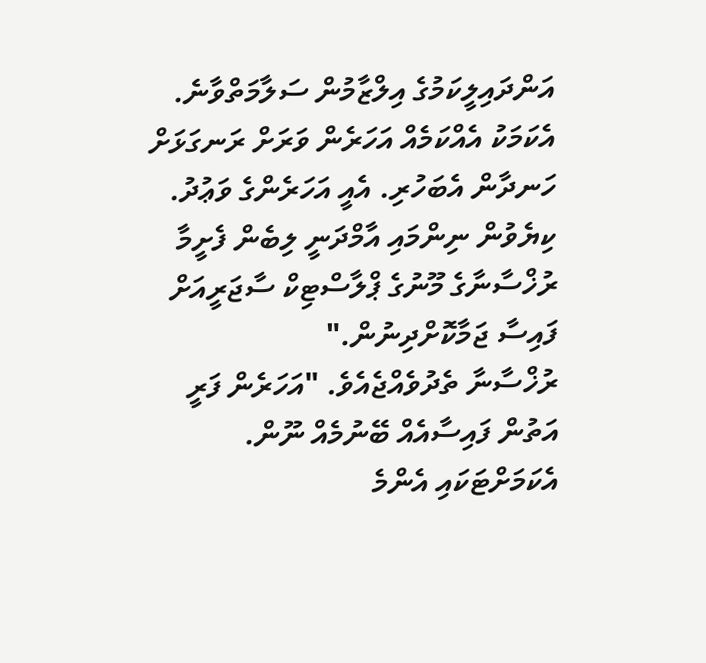އަންދައިލީކަމުގެ އިލްޒާމުން ސަލާމަތްވާނެ. އެކަމަކު އެއްކަމެއް އަހަރެން ވަރަށް ރަނގަޅަށް ހަނދާން އެބަހުރި. އެއީ އަހަރެންގެ ވަޢުދު. ކިޔެވުން ނިންމައި އާމްދަނީ ލިބެން ފެށީމާ ރުޚްސާނާގެ މޫނުގެ ޕްލާސްޓިކް ސާޖަރީއަށް ފައިސާ ޖަމާކޮށްދިނުން."
ރުޚްސާނާ ތެދުވެއްޖެއެވެ. "އަހަރެން ފަރީ އަތުން ފައިސާއެއް ބޭނުމެއް ނޫން. އެކަމަށްޓަކައި އެންމެ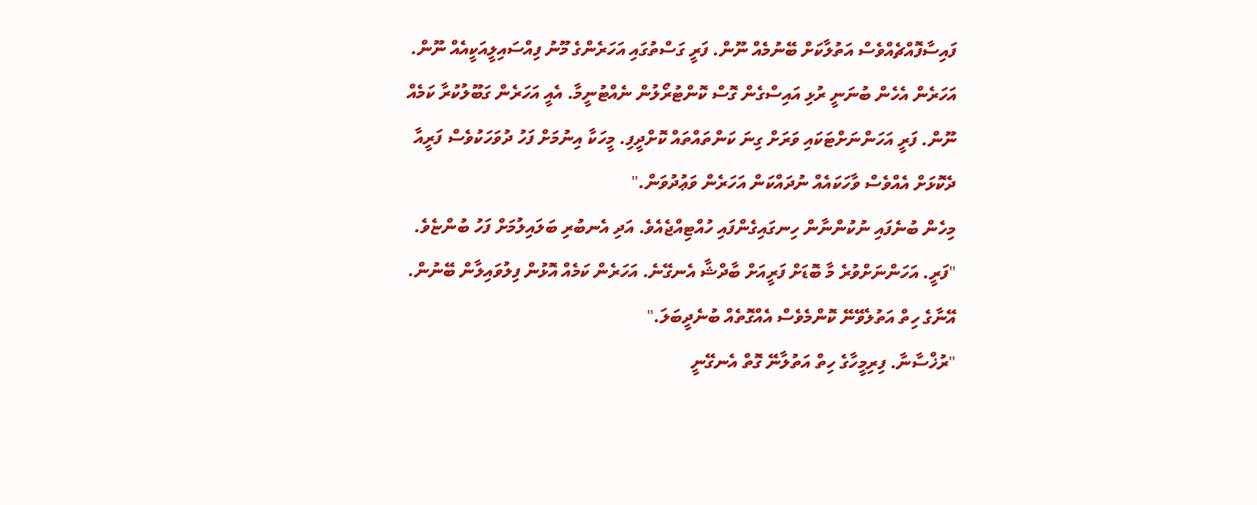ފައިސާފޮއްޗެއްވެސް އަތުލާކަށް ބޭނުމެއް ނޫން. ފަރީ ގަސްތުގައި އަހަރެންގެ މޫނު ފިއްސައިލީއަކީއެއް ނޫން. އަހަރެން އެހެން ބުނަނީ ރުޅި އައިސްގެން ގޮސް ކޮންޓުރޯލުން ނެއްޓުނީމާ. އެއީ އަހަރެން ގަބޫލުކުރާ ކަމެއް ނޫން. ފަރީ އަހަންނަށްޓަކައި ވަރަށް ގިނަ ކަންތައްތައް ކޮށްދީފި. މީހަކާ އިނުމަށް ފަހު ދުވަހަކުވެސް ފަރީއާ ދެކޮޅަށް އެއްވެސް ވާހަކައެއް ނުދައްކަން އަހަރެން ވަޢުދުވަން."
މިހެން ބުނެފައި ނުކުންނާން ހިނގައިގެންފައި ހުއްޓިއްޖެއެވެ. އަދި އެނބުރި ބަލައިލުމަށް ފަހު ބުންޏެވެ. "ފަރީ. އަހަންނަށްވުރެ މާ ބޮޑަށް ފަރީއަށް ބާދްޝާ އެނގޭނެ. އަހަރެން ކަމެއް އޮޅުން ފިލުވައިލާން ބޭނުން. އޭނާގެ ހިތް އަތުލެވޭނޭ ކޮންމެވެސް އެއްގޮތެއް ބުނެދީބަލަ."
"ރުޚްސާނާ. ފިރިމީހާގެ ހިތް އަތުލާނޭ ގޮތް އެނގޭނީ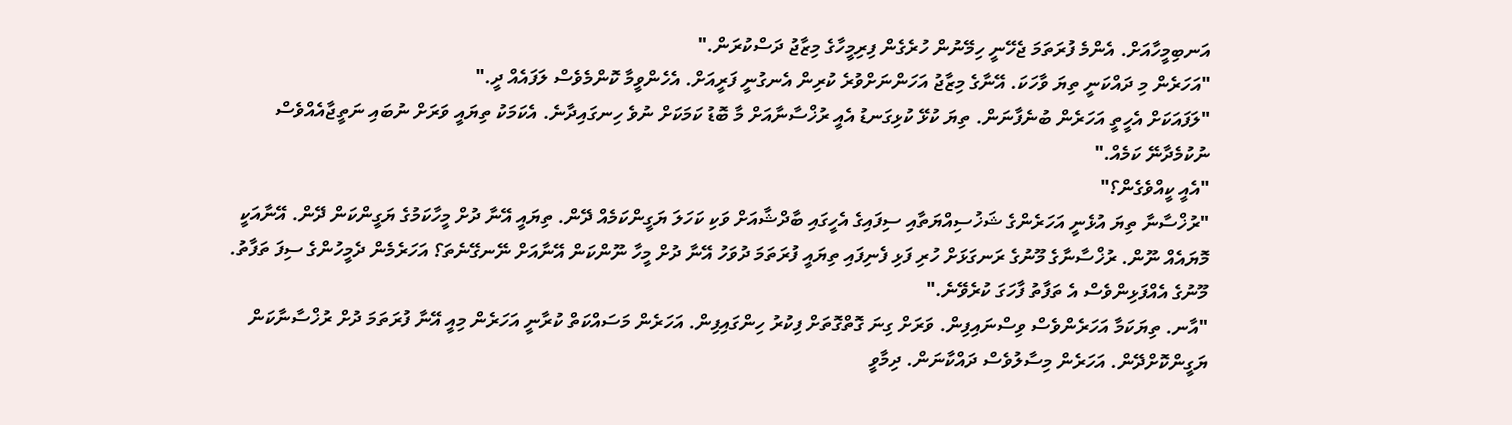އަނބިމީހާއަށް. އެންމެ ފުރަތަމަ ޖެހޭނީ ހިމޭނުން ހުރެގެން ފިރިމީހާގެ މިޒާޖު ދަސްކުރަން."
"އަހަރެން މި ދައްކަނީ ތިޔަ ވާހަކަ. އޭނާގެ މިޒާޖު އަހަންނަށްވުރެ ކުރިން އެނގުނީ ފަރީއަށް. އެހެންވީމާ ކޮންމެވެސް ލަފައެއް ދީ."
"ލަފައަކަށް އެހީތީ އަހަރެން ބުނެފާނަން. ތިޔަ ކުޅޭ ކުޅިގަނޑު އެއީ ރުޚްސާނާއަށް މާ ބޮޑު ކަމަކަށް ނުވެ ހިނގައިދާނެ. އެކަމަކު ތިޔައީ ވަރަށް ނުބައި ނަތީޖާއެއްވެސް ނުކުމެދާނޭ ކަމެއް."
"އެއީ ކީއްވެގެން؟"
"ރުޚްސާނާ ތިޔަ އުޅެނީ އަހަރެންގެ ޝަޚުސިއްޔަތާއި ސިފައިގެ އެހީގައި ބާދްޝާއަށް ވަކި ކަހަލަ ޔަގީންކަމެއް ދޭން. ތިޔައީ އޭނާ ދުށް މީހާކަމުގެ ޔަގީންކަން ދޭން. އޭނާއަކީ މޮޔައެއް ނޫން. ރުޚްސާނާގެ މޫނުގެ ރަނގަޅަށް ހުރި ފަޅި ފެނިފައި ތިޔައީ ފުރަތަމަ ދުވަހު އޭނާ ދުށް މީހާ ނޫންކަން އޭނާއަށް ނޭނގޭނެތަ؟ އަހަރެމެން ދެމީހުންގެ ސިފަ ތަފާތު. މޫނުގެ އެއްފަޅިންވެސް އެ ތަފާތު ފާހަގަ ކުރެވޭނެ."
"އާނ. ތިޔަކަމާ އަހަރެންވެސް ވިސްނައިފިން. ވަރަށް ގިނަ ގޮތްގޮތަށް ފިކުރު ހިންގައިފިން. އަހަރެން މަސައްކަތް ކުރާނީ އަހަރެން މިއީ އޭނާ ފުރަތަމަ ދުށް ރުޚްސާނާކަން ޔަގީންކޮށްދޭން. އަހަރެން މިސާލުވެސް ދައްކާނަން. ދިމާވީ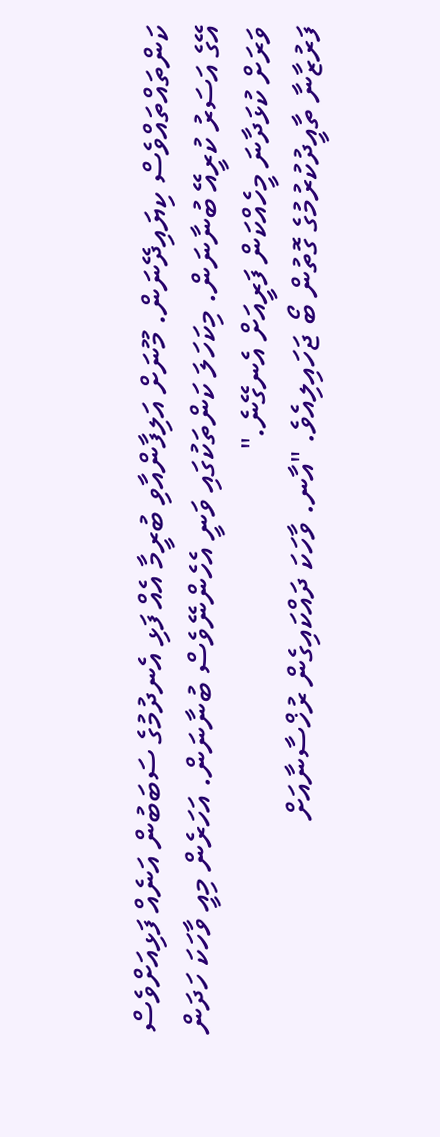ކަންތައްތައްވެސް ކިޔައިދޭނަން. މޫނަށް އަލިފާންއާވި ބުރީމާ އެއް ފަޅި އެނދުމުގެ ސަބަބުން އަނެއް ފަޅިއަށްވެސް އޭގެ އަސަރު ކުރީއޭ ބުނާނަން. މިކަހަލަ ކަންތަކުގައި ވަނީ އެހެންނޭވެސް ބުނާނަން. އަހަރެން މިއީ ވާހަކަ ހަދަން ވަރަށް ކުޅަދާނަ މީހެއްކަން ފަރީއަށް އެނގޭނެ."
ފަރުޒާނާ ތާއީދުކުރުމުގެ ގޮތުން ބޯ ޖަހައިލިއެވެ. "އާނ. ވާހަކަ ދައްކައިގެން ރުޚްސާނާއަށް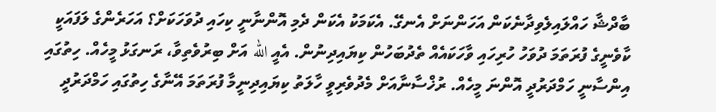ބާދްޝާ ހައްލައިލެވިދާނެކަން އަހަންނަށް އެނގޭ. އެކަމަކު އެކަން ދެމި އޮންނާނީ ކިހައި ދުވަހަކަށް؟ އަހަރެންގެ ލަފައަކީ ކާވެނީގެ ފުރަތަމަ ދުވަހު ހުރިހައި ވާހަކައެއް ތެދުބަހުން ކިޔައިދިނުން. އެއީ الله އަށް ބިރުވެތިވާ، ރަނގަޅު މީހެއް. ހިތުގައި އިންސާނީ ހަމްދަރުދީ އޮންނަ މީހެއް. ރުޚްސާނާއަށް މެދުވެރިވީ ހާލަތު ކިޔައިދިނީމާ ފުރަތަމަ އޭނާގެ ހިތުގައި ހަމްދަރުދީ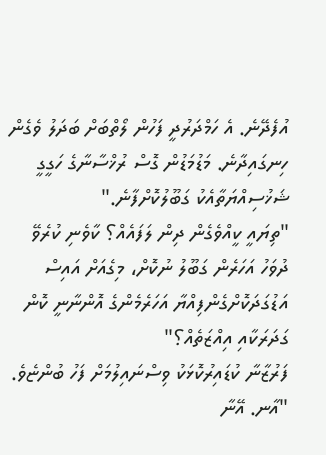އުފެދޭނެ. އެ ހަމްދަރުދީ ފަހުން ލޯތްބަށް ބަދަލު ވެގެން ހިނގައިދާނެ. މަޑުމަޑުން ގޮސް ރުޚްސާނާގެ ހަގީގީ ޝަޚުސިއްޔަތާއެކު ގަބޫލުކޮށްފާނެ."
"ތިޔައީ ކީއްވެގެން ދިން ލަފައެއް؟ ކާވެނި ކުރެވޭ ދުވަހު އަހަރެން ގަބޫލު ނުކޮށް، މިގެއަށް އައިސް އަޑުގަދަކޮށްގެންފިއްޔާ އަހަރެމެންގެ އޮންނާނީ ކޮން ގަދަރަކާއި އިއްޒަތެއް؟"
ފަރުޒާނާ ކުޑައިރުކޮޅަކު ވިސްނައިލުމަށް ފަހު ބުންޏެވެ. "އާނ. އޭނާ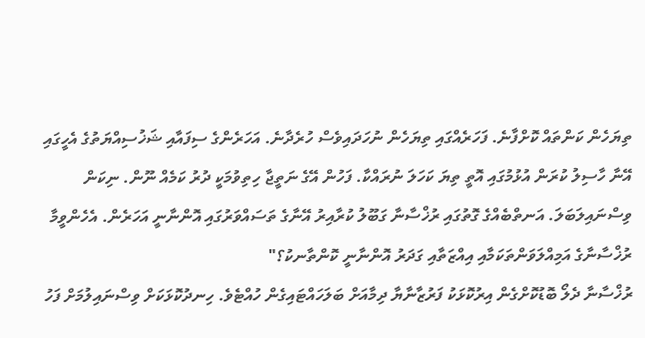ތިޔަހެން ކަންތައް ކޮށްފާނެ. ފަހަރެއްގައި ތިޔަހެން ނުހަދައިވެސް ހުރެދާނެ. އަހަރެންގެ ސިފައާއި ޝަޚުސިއްޔަތުގެ އެހީގައި އޭނާ ހާސިލު ކުރަން އުޅުމުގައި އޮތީ ތިޔަ ކަހަލަ ނުރައްކާ. ފަހުން އޭގެ ނަތީޖާ ހިތިވުމަކީ ދުރު ކަމެއް ނޫން. ނިކަން ވިސްނައިލަބަލަ. އަނތްބެއްގެ ގޮތުގައި ރުޚްސާނާ ގަބޫލު ކުރާއިރު އޭނާގެ ތަސައްވަރުގައި އޮންނާނީ އަހަރެން. އެހެންވީމާ ރުޚްސާނާގެ އަމިއްލަވަންތަކަމާއި އިއްޒަތާއި ގަދަރު އޮންނާނީ ކޮންތާނކު؟"
ރުޚްސާނާ ދެލޯ ބޮޑުކޮށްގެން އިރުކޮޅަކު ފަރުޒާނާޔާ ދިމާއަށް ބަލަހައްޓައިގެން ހުއްޓެވެ. ހިނދުކޮޅަކަށް ވިސްނައިލުމަށް ފަހު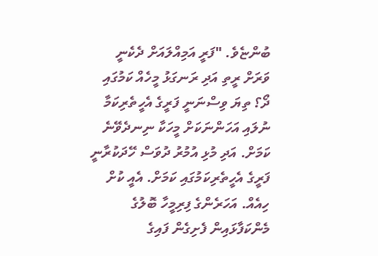ބުންޏެވެ. "ފަރީ އަމިއްލައަށް ދެކެނީ ވަރަށް ރީތި އަދި ރަނގަޅު މީހެއް ކަމުގައި ދޯ؟ ތިޔަ ވިސްނަނީ ފަރީގެ އެހީތެރިކަމާ ނުލައި އަހަންނަކަށް މީހަކާ ނިނދެވޭނެ ކަމަށް. އަދި މުޅި އުމުރު ދުވަސް ހޭދަކުރާނީ ފަރީގެ އެހީތެރިކަމުގައި ކަމަށް. އެއީ ކުށް ހިއެއް. އަހަރެންގެ ފިރިމީހާ ބޮލުގެ މެންކަފާޅައިން ފެށިގެން ފައިގެ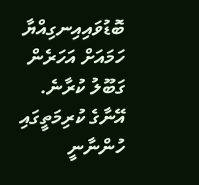ބޮޑުވައިއިނގިއްޔާ ހަމައަށް އަހަރެން ގަބޫލު ކުރާނެ. އޭނާގެ ކުރިމަތީގައި ހުންނާނީ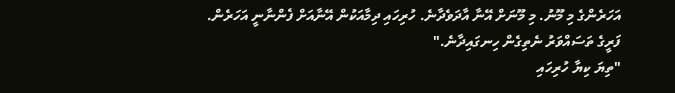އަހަރެންގެ މި މޫނު. މި މޫނަށް އޭނާ އާދަވެދާނެ. ހުރިހައި ދިމާއަކުން އޭނާއަށް ފެންނާނީ އަހަރެން. ފަރީގެ ތަސައްވަރު ނެތިގެން ހިނގައިދާނެ."
"ތިޔަ ކިޔާ ހުރިހައި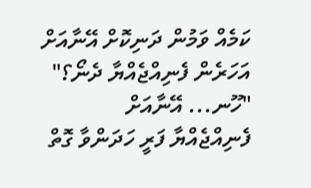ކަމެއް ވަމުން ދަނިކޮށް އޭނާއަށް އަހަރެން ފެނިއްޖެއްޔާ ދެނޯ؟"
"ހޫނ... އޭނާއަށް ފެނިއްޖެއްޔާ ފަރީ ހަދަންވާ ގޮތް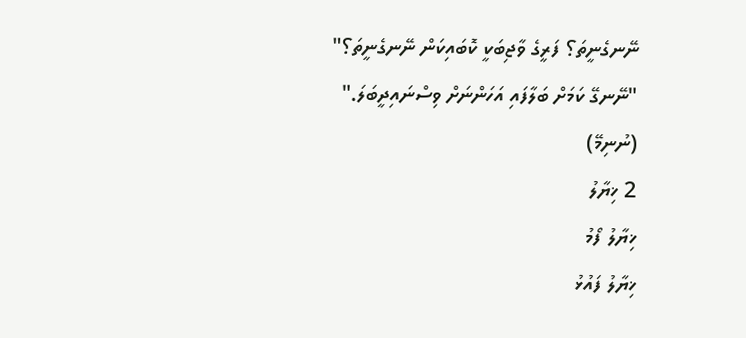ނޭނގެނީތަ؟ ފަރީގެ ވާޖިބަކީ ކޮބައިކަން ނޭނގެނީތަ؟"
"ނޭނގޭ ކަމަށް ބަލާފައި އަހަންނަށް ވިސްނައިދީބަލަ."
(ނުނިމޭ)
2 ޚިޔާލު
ޚިޔާލު ފޯމު
ޚިޔާލު ފައުޅު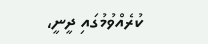ކުރެއްވުމުގައި ދީނީ،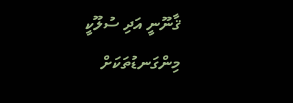ޤާނޫނީ އަދި ސުލޫކީ މިންގަނޑުތަކަށް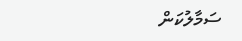ސަމާލުކަން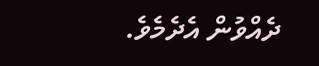ދެއްވުން އެދެމެވެ.